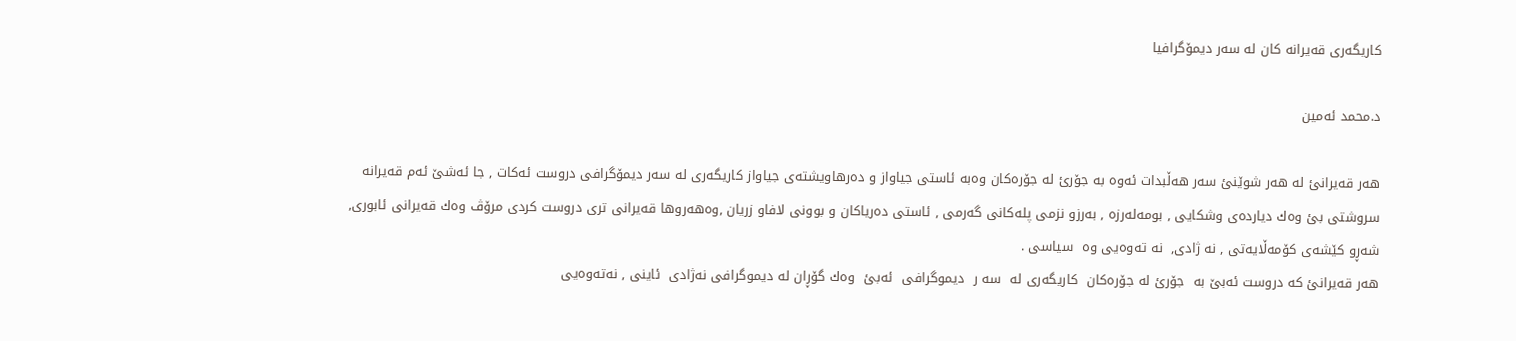كاریگەری قەیرانە كان لە سەر دیمۆگرافیا

د.محمد ئەمین

هەر قەیرانئ لە هەر شوێنئ سەر هەڵبدات ئەوە بە جۆرئ لە جۆرەكان وەبە ئاستی جیاواز و دەرهاویشتەی جیاواز كاریگەری لە سەر دیمۆگرافی دروست ئەكات , جا ئەشێ ئەم قەیرانە سروشتی بئ وەك دیاردەی وشكایی , بومەلەرزە , بەرزو نزمی پلەكانی گەرمی , ئاستی دەریاكان و بوونی لافاو زریان ,وەهەروها قەیرانی تری دروست كردی مرۆڤ وەك قەیرانی ئابوری, شەڕو كێشەی كۆمەڵایەتی , نە ژادی,  نە تەوەیی وە  سیاسی .
هەر قەیرانئ كە دروست ئەبێ بە  جۆرئ لە جۆرەكان  كاریگەری لە  سە ر  دیموگرافی  ئەبئ  وەك گۆڕان لە دیموگرافی نەژادی  ئاینی , نەتەوەیی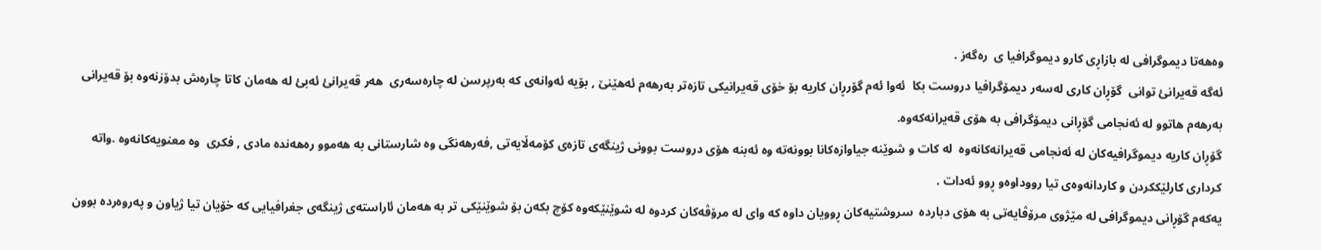وەهەتا دیموگرافی لە بازاڕی كارو دیموگرافیا ی  رەگەز .
ئەگە قەیرانئ توانی  گۆڕان كاری لەسەر دیمۆگرافیا دروست بكا  ئەوا ئەم گۆرڕان كاریە بۆ خۆی قەیرانیكی تازەتر بەرهەم ئەهێنێ , بۆیە ئەوانەی كە بەرپرسن لە چارەسەری  هەر قەیرانئ ئەبئ لە هەمان كاتا چارەش بدۆزنەوە بۆ قەیرانی بەرهەم هاتوو لە ئەنجامی گۆڕانی دیمۆگرافی بە هۆی قەیرانەكەوە.
گۆڕان كاریە دیموگرافیەكان لە ئەنجامی قەیرانەكانەوە  لە كات و شوێنە جیاوازەكانا بوونەتە وە ئەبنە هۆی دروست بوونی ژینگەی تازەی كۆمەڵایەتی ,فەرهەنگی وە شارستانی بە هەموو رەهەندە مادی , فكری  وە معنویەكانەوە .واتە كرداری كارلێككردن و كاردانەوەی تیا رووداوەو ڕوو ئەدات .
یەكەم گۆڕانی دیموگرافی لە مێژوی مرۆڤایەتی بە هۆی دباردە  سروشتیەكان ڕوویان داوە كە وای لە مرۆڤەكان كردوە لە شوێنێكەوە كۆچ بكەن بۆ شوێنێكی تر بە هەمان ئاراستەی ژینگەی جغرافیایی كە خۆیان تیا ژیاون و پەروەردە بوون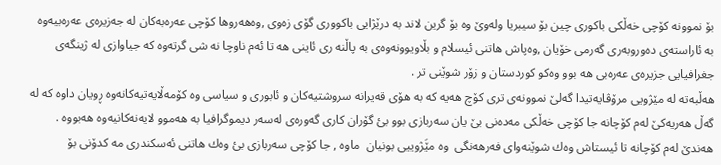بۆ نموونە كۆچی خەڵكی باكوری چین بۆ سیبریا ولەوێ وە بۆ گرین لاند بە درێژایی باكووری گۆی زەوی ,وەهەروها كۆچی عەرەبەكان لە جەزیرەی عەرەبیەوە بە ئاراستەی دەوروبەری گەرمی خۆیان ,وەپاش هاتنی ئیسلام و بڵاویوونەوەی بە پاڵنە ری ئاینی هە تا ئەم ناوچا نە شی گرتەوە كە جیاوازی لە ژینگەی جغرافیایی جزیرەی عەرەبی هە بوو وەكو كوردستان و زۆر شوێنی تر .
هەڵبەتە لە مێژویی مرۆڤایەتیدا گەلێ نموونەی تری كۆچ هەیە كە بە هۆی قەیرانە سروشتیەكان و ئابوری و سیاسی وە كۆمەڵایەتیەكانەوە ڕویان داوە كە لە گەڵ هەریەكێ لەم كۆچانە جا كۆچی خەڵكی مەدەنی بێ یان سەربازی بوو بئ گۆران كاری گەورەی لەسەر دیموگرافیا بە هەموو لایەنەكانیەوە هەبووە . هەندێ لەم كۆچانە تا ئیستاش وەك شوێنەوای فەرهەنگی  وە مێَژوییی بونیان  ماوە , جا كۆچی سەربازی بئ وەك هاتنی ئەسكندری مە كدۆنی بۆ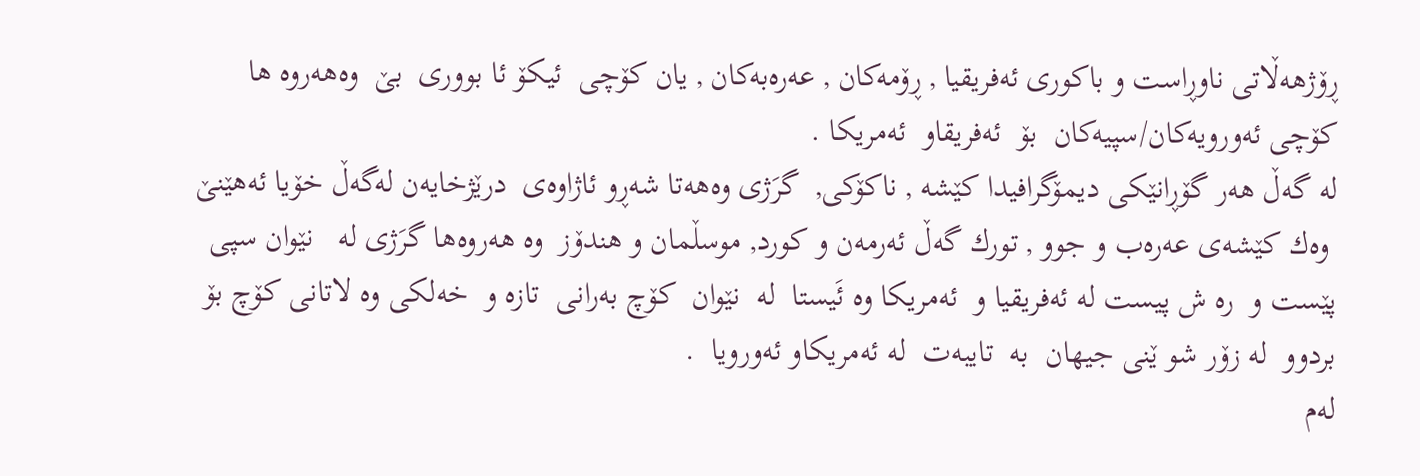ڕۆژهەڵاتی ناوڕاست و باكوری ئەفریقیا , ڕۆمەكان , عەرەبەكان , یان كۆچی  ئیكۆ ئا بووری  بێ  وەهەروە ها كۆچی ئەورویەكان/سپیەكان  بۆ  ئەفریقاو  ئەمریكا .
لە گەڵ هەر گۆڕانێكی دیمۆگرافیدا كێشە , ناكۆكی,  گرَژی وەهەتا شەڕو ئاژاوەی  درێژخایەن لەگەڵ خۆیا ئەهێنێ
 وەك كێشەی عەرەب و جوو , تورك گەڵ ئەرمەن و كورد, موسڵمان و هندۆز  وە هەروەها گرَژی لە   نێوان سپی پێست و  رە ش پیست لە ئەفریقیا و  ئەمریكا وە ئَیستا  لە  نێوان  كۆچ بەرانی  تازە و  خەلكی وە لاتانی كۆچ بۆ بردوو  لە زۆر شو ێنی جیهان  بە  تایبەت  لە ئەمریكاو ئەورویا  .
لەم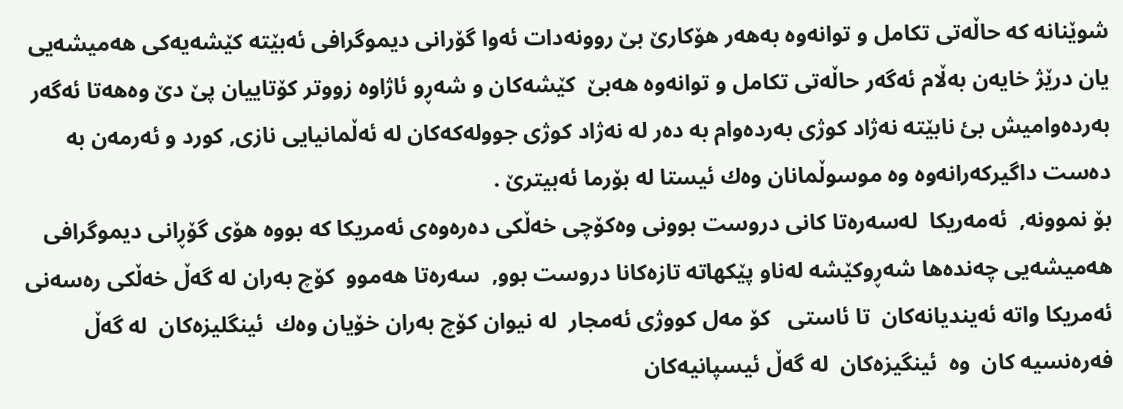شوێنانە كە حاڵەتی تكامل و توانەوە بەهەر هۆكارێ بێ روونەدات ئەوا گۆرانی دیموگرافی ئەبێتە كێشەیەكی هەمیشەیی یان درێژ خایەن بەڵام ئەگەر حاڵەتی تكامل و توانەوە هەبێ  كێشەكان و شەڕو ئاژاوە زووتر كۆتاییان پێ دێ وەهەتا ئەگەر بەردەوامیش بئ نابێتە نەژاد كوژی بەردەوام بە دەر لە نەژاد كوژی جوولەكەكان لە ئەڵمانیایی نازی, كورد و ئەرمەن بە دەست داگیركەرانەوە وە موسوڵمانان وەك ئیستا لە بۆرما ئەبیترێ .
بۆ نموونە,  ئەمەریكا  لەسەرەتا كانی دروست بوونی وەكۆچی خەڵكی دەرەوەی ئەمریكا كە بووە هۆی گۆڕانی دیموگرافی هەمیشەیی چەندەها شەڕوكێشە لەناو پێكهاتە تازەكانا دروست بوو,  سەرەتا هەموو  كۆچ بەران لە گەڵ خەڵكی رەسەنی ئەمریكا واتە ئەیندیانەكان  تا ئاستی   كۆ مەل كووژی ئەمجار  لە نیوان كۆچ بەران خۆیان وەك  ئینگلیزەكان  لە گەڵ فەرەنسیە كان  وە  ئینگیزەكان  لە گەڵ ئیسپانیەكان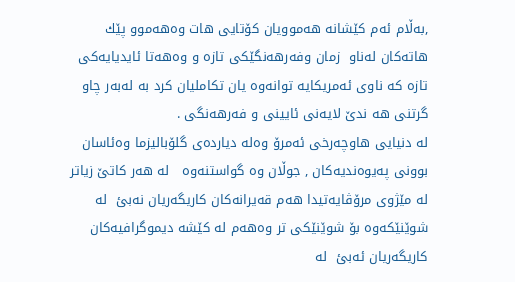,بەڵام ئەم كێشانە هەموویان كۆتایی هات وەهەموو پێك هاتەكان لەناو  زمان وفەرهەنگێكی تازە و وەهەتا ئایدیایەكی تازە كە ناوی ئەمریكایە توانەوە یان تكاملیان كرد بە لەبەر چاو گرتنی هە ندێ لایەنی ئایینی و فەرهەنگی .
لە دنیایی هاوچەرخی ئەمرۆ وەلە دیاردەی گلۆبالیزما وەئاسان بوونی پەیوەندیەكان , جوڵان وە گواستنەوە   لە هەر كاتێ زیاتر لە مێژوی مرۆڤایەتیدا هەم قەیرانەكان كاریگەریان نەبئ  لە شوێنێكەوە بۆ شوێنێكی تر وەهەم لە كێشە دیموگرافیەكان  كاریگەریان ئەبئ  لە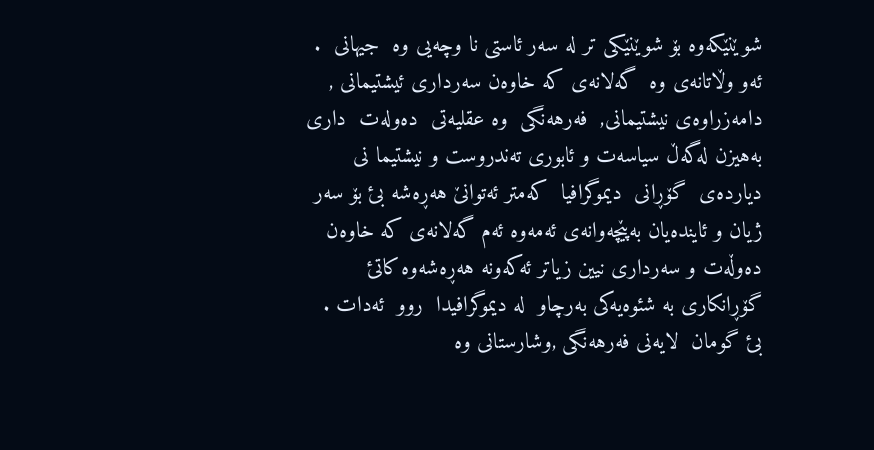شوێنێكەوە بۆ شوێنێكی تر لە سەر ئاستی نا وچەیی وە  جیهانی  .
ئەو وڵاتانەی وە  گەلانەی كە خاوەن سەرداری ئیشتیمانی , دامەزراوەی نیشتیمانی,  فەرهەنگی  وە عقلیەتی  دەولەت  داری بەهیزن لەگەڵ سیاسەت و ئابوری تەندروست و نیشتیما نی دیاردەی  گۆڕانی  دیموگرافیا  كەمتر ئەتوانێ هەڕەشە بئ بۆ سەر ژیان و ئایندەیان بەپێچەوانەی ئەمەوە ئەم گەلانەی كە خاوەن دەوڵەت و سەرداری نیین زیاتر ئەكەونە هەڕەشەوە كاتئ گۆڕانكاری بە شئوەیەكی بەرچاو  لە دیموگرافیدا  روو  ئەدات .
بئ گومان  لایەنی فەرهەنگی ,وشارستانی وە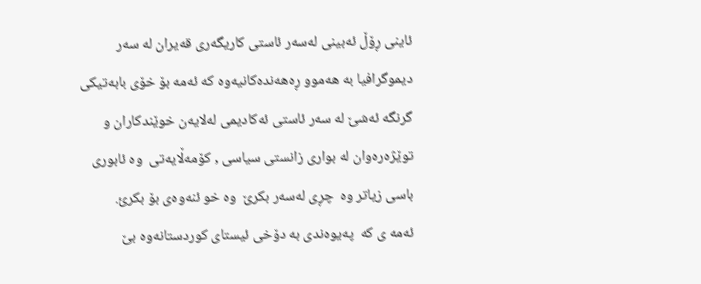ئاینی ڕۆڵ ئەبینی لەسەر ئاستی كاریگەری قەیران لە سەر دیموگرافیا بە هەموو ڕەهەندەكانیەوە كە ئەمە بۆ خۆی بابەتیكی گرنگە ئەشێ لە سەر ئاستی ئەكادیمی لەلایەن خوێندكاران و توێژەرەوان لە بواری زانستی سیاسی , كۆمەڵایەتی  وە ئابوری باسی زیاتر وە  چڕی لەسەر بكرێ  وە خو ئنەوەی بۆ بكرئ.
ئەمە ی كە  پەیوەندی بە دۆخی ئیستای كوردستانەوە بێ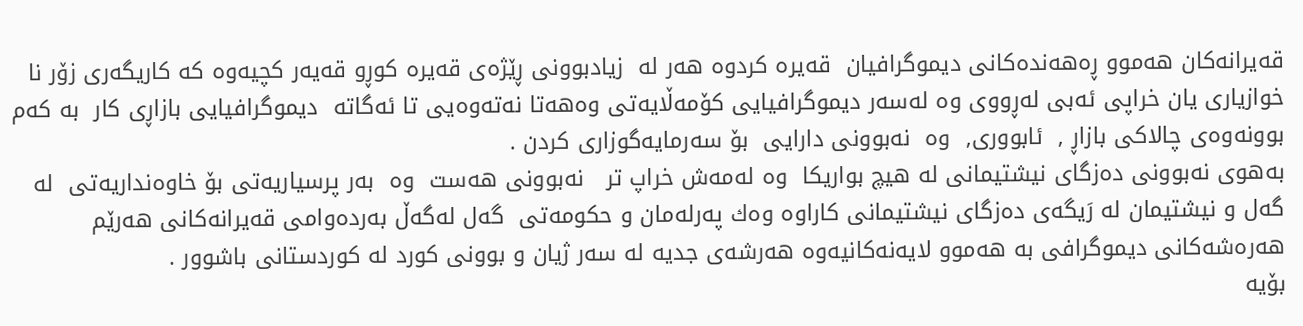قەیرانەكان هەموو ڕەهەندەكانی دیموگرافیان  قەیرە كردوە هەر لە  زیادبوونی ڕێژەی قەیرە كوڕو قەیەر كچیەوە كە كاریگەری زۆر نا خوازیاری یان خراپی ئەبی لەڕووی وە لەسەر دیموگرافیایی كۆمەڵایەتی وەهەتا نەتەوەیی تا ئەگاتە  دیموگرافیایی بازاڕی كار  بە كەم بوونەوەی چالاكی بازاڕ ,  ئابووری,  وە  نەبوونی دارایی  بۆ سەرمایەگوزاری كردن .
بەهوی نەبوونی دەزگای نیشتیمانی لە هیچ بواریكا  وە لەمەش خراپ تر   نەبوونی هەست  وە  بەر پرسیاریەتی بۆ خاوەنداریەتی  لە گەل و نیشتیمان لە رَیگەی دەزگای نیشتیمانی كاراوە وەك پەرلەمان و حكومەتی  گەل لەگەڵ بەردەوامی قەیرانەكانی هەرێم هەرەشەكانی دیموگرافی بە هەموو لایەنەكانیەوە هەرشەی جدیە لە سەر ژیان و بوونی كورد لە كوردستانی باشوور .
بۆیە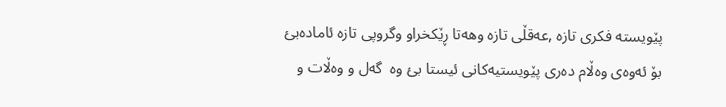پێویستە فكری تازە ,عەقڵی تازە وهەتا ڕێكخراو وگروپی تازە ئامادەبئ بۆ ئەوەی وەڵام دەری پێویستیەكانی ئیستا بئ وە  گەل و وەڵات و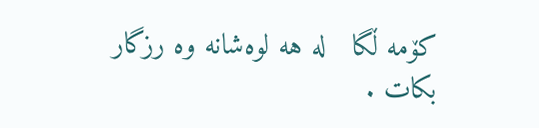كۆمە ڵگا   لە هە لوەشانە وە رزگار بكات .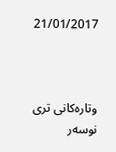21/01/2017



وتارەکانی تری نوسەر